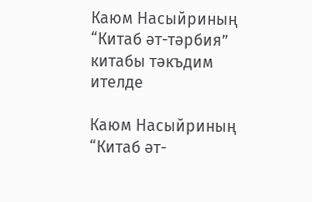Каюм Насыйриның “Китаб әт-тәрбия” китабы тәкъдим ителде

Каюм Насыйриның “Китаб әт-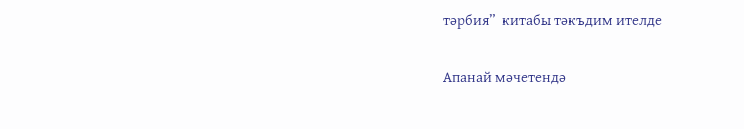тәрбия”  китабы тәкъдим ителде

Апанай мәчетендә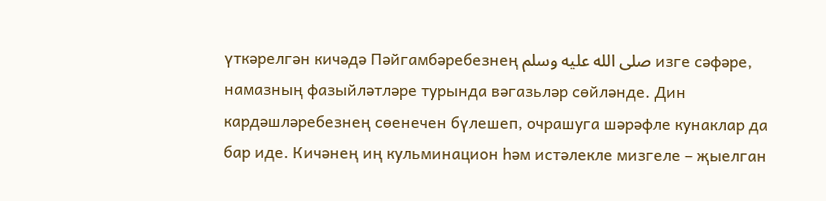үткәрелгән кичәдә Пәйгамбәребезнең صلى الله عليه وسلم изге сәфәре, намазның фазыйләтләре турында вәгазьләр сөйләнде. Дин кардәшләребезнең сөенечен бүлешеп, очрашуга шәрәфле кунаклар да бар иде. Кичәнең иң кульминацион һәм истәлекле мизгеле – җыелган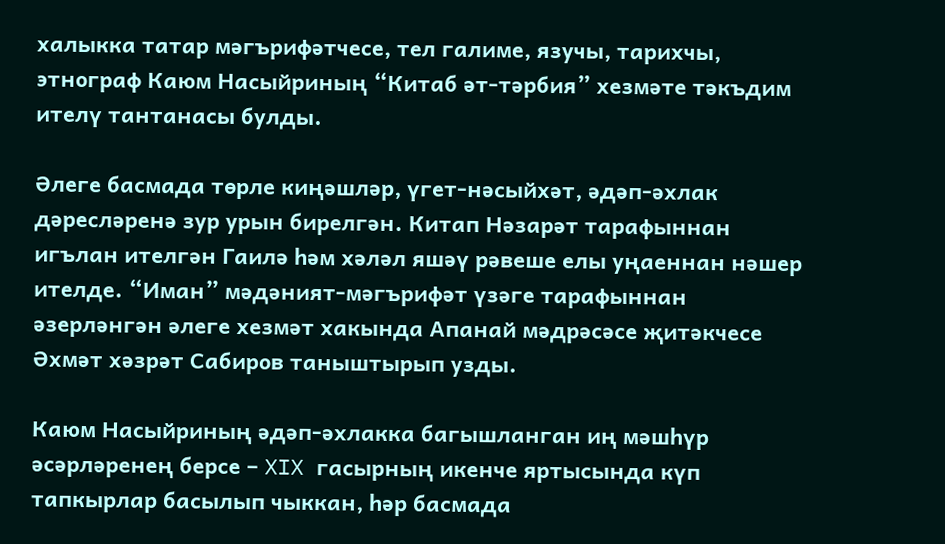халыкка татар мәгърифәтчесе, тел галиме, язучы, тарихчы, этнограф Каюм Насыйриның “Китаб әт-тәрбия” хезмәте тәкъдим ителү тантанасы булды.

Әлеге басмада төрле киңәшләр, үгет-нәсыйхәт, әдәп-әхлак дәресләренә зур урын бирелгән. Китап Нәзарәт тарафыннан игълан ителгән Гаилә һәм хәләл яшәү рәвеше елы уңаеннан нәшер ителде. “Иман” мәдәният-мәгърифәт үзәге тарафыннан әзерләнгән әлеге хезмәт хакында Апанай мәдрәсәсе җитәкчесе Әхмәт хәзрәт Сабиров таныштырып узды.

Каюм Насыйриның әдәп-әхлакка багышланган иң мәшһүр әсәрләренең берсе – XIX гасырның икенче яртысында күп тапкырлар басылып чыккан, һәр басмада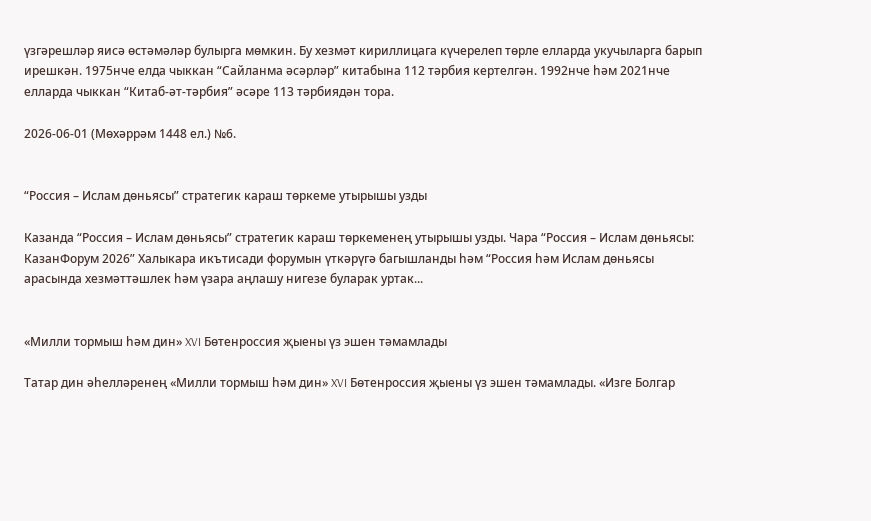үзгәрешләр яисә өстәмәләр булырга мөмкин. Бу хезмәт кириллицага күчерелеп төрле елларда укучыларга барып ирешкән. 1975нче елда чыккан “Сайланма әсәрләр” китабына 112 тәрбия кертелгән. 1992нче һәм 2021нче елларда чыккан “Китаб-әт-тәрбия” әсәре 113 тәрбиядән тора.

2026-06-01 (Мөхәррәм 1448 ел.) №6.


“Россия – Ислам дөньясы” стратегик караш төркеме утырышы узды

Казанда “Россия – Ислам дөньясы” стратегик караш төркеменең утырышы узды. Чара “Россия – Ислам дөньясы: КазанФорум 2026” Халыкара икътисади форумын үткәрүгә багышланды һәм “Россия һәм Ислам дөньясы арасында хезмәттәшлек һәм үзара аңлашу нигезе буларак уртак...


«Милли тормыш һәм дин» XVI Бөтенроссия җыены үз эшен тәмамлады

Татар дин әһелләренең «Милли тормыш һәм дин» XVI Бөтенроссия җыены үз эшен тәмамлады. «Изге Болгар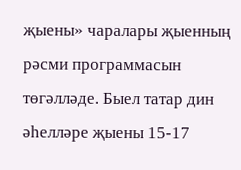җыены» чаралары җыенның рәсми программасын төгәлләде. Быел татар дин әһелләре җыены 15-17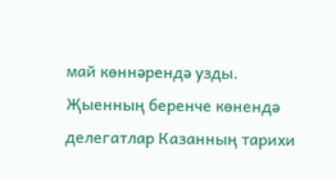май көннәрендә узды. Җыенның беренче көнендә делегатлар Казанның тарихи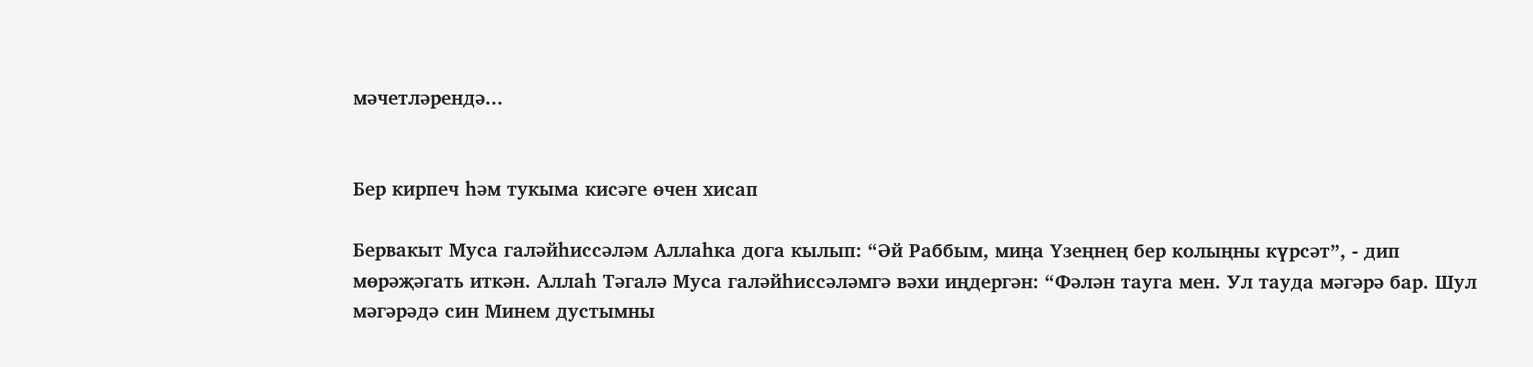мәчетләрендә...


Бер кирпеч һәм тукыма кисәге өчен хисап

Бервакыт Муса галәйһиссәләм Аллаһка дога кылып: “Әй Раббым, миңа Үзеңнең бер колыңны күрсәт”, - дип мөрәҗәгать иткән. Аллаһ Тәгалә Муса галәйһиссәләмгә вәхи иңдергән: “Фәлән тауга мен. Ул тауда мәгәрә бар. Шул мәгәрәдә син Минем дустымны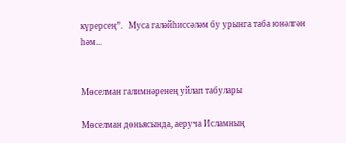күрерсең”.   Муса галәйһиссәләм бу урынга таба юнәлгән һәм...


Мөселман галимнәренең уйлап табулары

Мөселман дөньясында, аеруча Исламның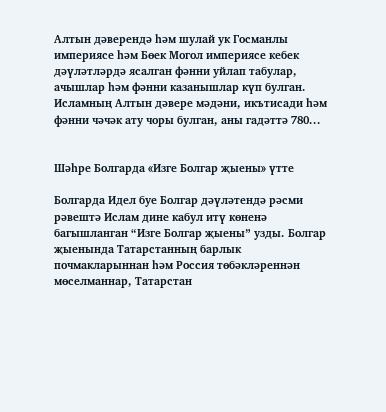Алтын дәверендә һәм шулай ук Госманлы империясе һәм Бөек Могол империясе кебек дәүләтләрдә ясалган фәнни уйлап табулар, ачышлар һәм фәнни казанышлар күп булган.   Исламның Алтын дәвере мәдәни, икътисади һәм фәнни чәчәк ату чоры булган, аны гадәттә 780...


Шәһре Болгарда «Изге Болгар җыены» үтте

Болгарда Идел буе Болгар дәүләтендә рәсми рәвештә Ислам дине кабул итү көненә багышланган “Изге Болгар җыены” узды. Болгар җыенында Татарстанның барлык почмакларыннан һәм Россия төбәкләреннән мөселманнар, Татарстан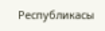Республикасы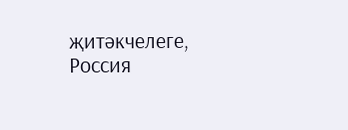җитәкчелеге, Россия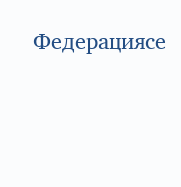Федерациясе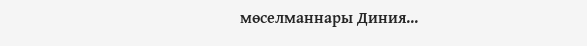мөселманнары Диния...